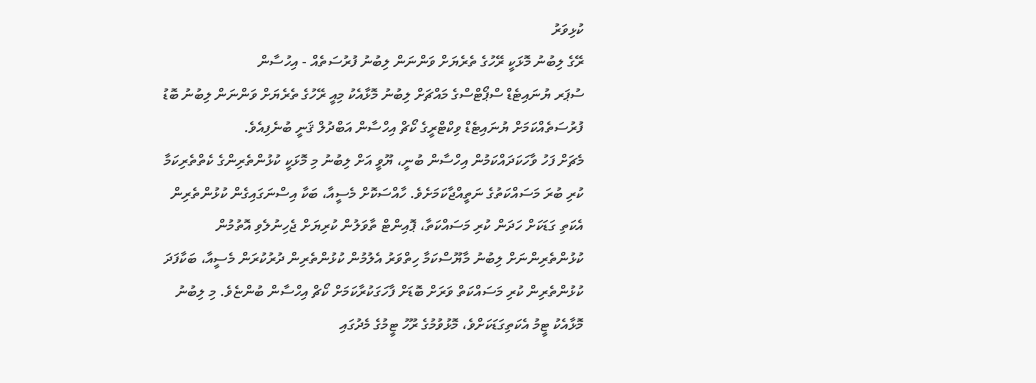ކުޅިވަރު
ރޭގެ ލިބުނު މޮޅަކީ ރޭހުގެ ތެރެޔަށް ވަންނަން ލިބުނު ފުރުސަތެއް - އިހުސާން
ސުޕަރ ޔުނައިޓެޑް ސްޕޯޓްސްގެ މައްޗަށް ލިބުނު މޮޅާއެކު މިއީ ރޭހުގެ ތެރެޔަށް ވަންނަން ލިބުނު ބޮޑު ފުރުސަތެއްކަމަށް ޔުނައިޓެޑް ވިކްޓްރީގެ ކޯޗް އިހްސާން އަބްދުލް ޤަނީ ބުނެފިއެވެ.
މެޗަށް ފަހު ވާހަކަދައްކަމުން އިހްސާން ބުނީ، ޔޫވީ އަށް ލިބުނު މި މޮޅަކީ ކުޅުންތެރިންގެ ކެތްތެރިކަމާ ކުރި ބުރަ މަސައްކަތުގެ ނަތީއްޖާކަމަށެވެ. ހާއްސަކޮށް މެސީއާ، ބަކާ އިސްނަގައިގެން ކުޅުންތެރިން އެކަތި ގަޑަކަށް ހަދަން ކުރި މަސައްކަތާ، ޕޮއިންޓް ތާވަލުން ކުރިޔަށް ޖެހިނުލެވި އޮތުމުން ކުޅުންތެރިންނަށް ލިބުނު މާޔޫސްކަމާ ހިތްވަރު އެލުމުން ކުޅުންތެރިން ދުރުކުރަން މެސީއާ، ބަކާފަދަ ކުޅުންތެރިން ކުރި މަސައްކަތް ވަރަށް ބޮޑަށް ފާހަގަކުރާކަމަށް ކޯޗް އިހްސާން ބުންޏެވެ. މި ލިބުނު މޮޅާއެކު ޓީމު އެކަތިގަޑަކަށްވެ، މޮޅުވުމުގެ ރޫހު ޓީމުގެ މެދުގައި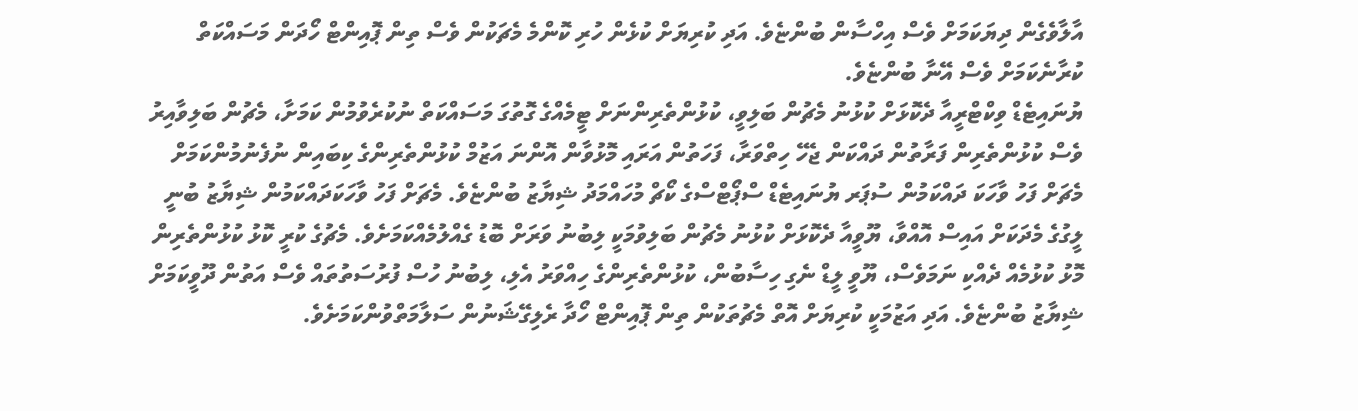އާލާވެގެން ދިޔަކަމަށް ވެސް އިހްސާން ބުންޏެވެ. އަދި ކުރިޔަށް ކުޅެން ހުރި ކޮންމެ މެޗަކުން ވެސް ތިން ޕޮއިންޓް ހޯދަން މަސައްކަތް ކުރާނެކަމަށް ވެސް އޭނާ ބުންޏެވެ.
ޔުނައިޓެޑް ވިކްޓްރީއާ ދެކޮޅަށް ކުޅުނު މެޗުން ބަލިވީ، ކުޅުންތެރިންނަށް ޓީމެއްގެ ގޮތުގަ މަސައްކަތް ނުކުރެވުމުން ކަމަށާ، މެޗުން ބަލިވާއިރު ވެސް ކުޅުންތެރިން ފަރާތުން ދައްކަން ޖެހޭ ހިތްވަރާ، ފަހަތުން އަރައި މޮޅުވާން އޮންނަ އަޒުމް ކުޅުންތެރިންގެ ކިބައިން ނުފެނުމުންކަމަށް މެޗަށް ފަހު ވާހަކަ ދައްކަމުން ސުޕަރ ޔުނައިޓެޑް ސްޕޯޓްސްގެ ކޯޗް މުހައްމަދު ޝިޔާޒު ބުންޏެވެ. މެޗަށް ފަހު ވާހަކަދައްކަމުން ޝިޔާޒު ބުނީ ލީގުގެ މެދަކަށް އައިސް އޮއްވާ، ޔޫވީއާ ދެކޮޅަށް ކުޅުނު މެޗުން ބަލިވުމަކީ ލިބުނު ވަރަށް ބޮޑު ގެއްލުމެއްކަމަށެވެ. މެޗުގެ ކުރީ ކޮޅު ކުޅުންތެރިން މޮޅު ކުޅުމެއް ދެއްކި ނަމަވެސް، ޔޫވީ ލީޑް ނެގި ހިސާބުން، ކުޅުންތެރިންގެ ހިއްވަރު އެލި، ލިބުނު ހުސް ފުރުސަތުތައް ވެސް އަތުން ދޫވީކަމަށް ޝިޔާޒު ބުންޏެވެ. އަދި އަޒުމަކީ ކުރިޔަށް އޮތް މެޗުތަކުން ތިން ޕޮއިންޓް ހޯދާ ރެލިގޭޝަނުން ސަލާމަތްވުންކަމަށެވެ.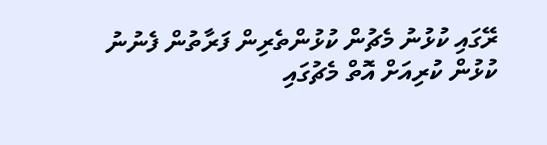ރޭގައި ކުޅުނު މެޗުން ކުޅުންތެރިން ފަރާތުން ފެނުނު ކުޅުން ކުރިއަށް އޮތް މެޗުގައި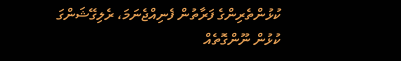ކުޅުންތެރިންގެ ފަރާތުން ފެނިއްޖެނަމަ، ރެލިގޭޝަންގަ ކުޅުން ނޫންގޮތެއް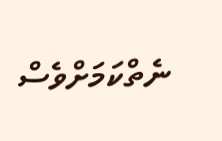ނެތްކަމަށްވެސް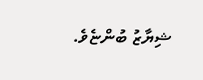ޝިޔާޒު ބުންޏެވެ.